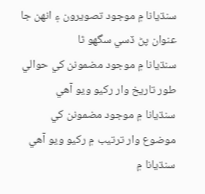سنڌيانا ۾ موجود تصويرون ۽ انهن جا عنوان پڻ ڏسي سگھو ٿا
سنڌيانا ۾ موجود مضمونن کي حوالي طور تاريخ وار رکيو ويو آهي
سنڌيانا ۾ موجود مضمونن کي موضوع وار ترتيب ۾ رکيو ويو آهي
سنڌيانا ۾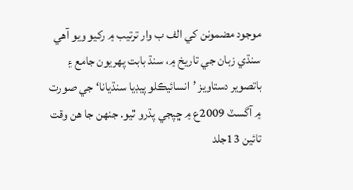موجود مضمونن کي الف ب وار ترتيب ۾ رکيو ويو آهي
سنڌي زبان جي تاريخ ۾، سنڌ بابت پهريون جامع ۽ باتصوير دستاويز ’انسائيڪلو پيڊيا سنڌيانا‘ جي صورت ۾ آگسٽ 2009ع ۾ ڇپجي پڌرو ٿيو. جنهن جا هن وقت تائين 13جلد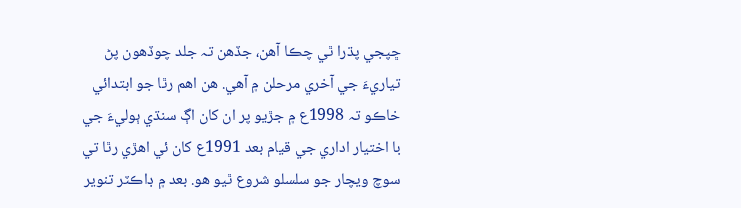ڇپجي پڌرا ٿي چڪا آهن، جڏهن تہ جلد چوڏھون پڻ تياريءَ جي آخري مرحلن ۾ آهي. هن اهم رٿا جو ابتدائي خاڪو تہ 1998ع ۾ جڙيو پر ان کان اڳ سنڌي ٻوليءَ جي با اختيار اداري جي قيام بعد 1991ع کان ئي اهڙي رٿا تي سوچ ويچار جو سلسلو شروع ٿيو هو. بعد ۾ ڊاڪٽر تنوير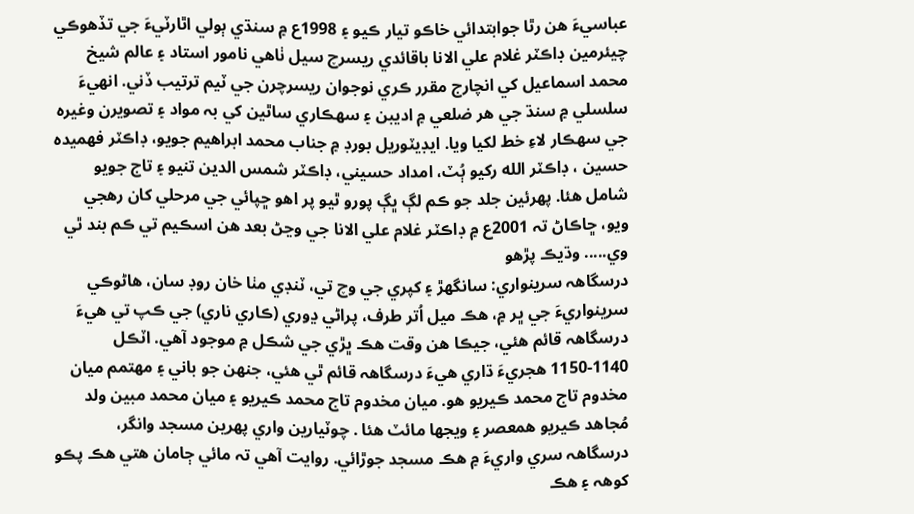عباسيءَ هن رٿا جوابتدائي خاڪو تيار ڪيو ۽ 1998ع ۾ سنڌي ٻولي اٿارٽيءَ جي تڏهوڪي چيئرمين ڊاڪٽر غلام علي الانا باقائدي ريسرچ سيل ٺاهي نامور استاد ۽ عالم شيخ محمد اسماعيل کي انچارج مقرر ڪري نوجوان ريسرچرن جي ٽيم ترتيب ڏني. انهيءَ سلسلي ۾ سنڌ جي هر ضلعي ۾ اديبن ۽ سهڪاري ساٿين کي بہ مواد ۽ تصويرن وغيرہ جي سهڪار لاءِ خط لکيا ويا. ايڊيٽوريل بورڊ ۾ جناب محمد ابراهيم جويو، ڊاڪٽر فھميدہ حسين ، ڊاڪٽر الله رکيو ٻُٽ، امداد حسيني، ڊاڪٽر شمس الدين تنيو ۽ تاج جويو شامل هئا. پهرئين جلد جو ڪم لڳ ڀڳ پورو ٿيو پر اهو ڇپائي جي مرحلي کان رهجي ويو، ڇاڪاڻ تہ 2001ع ۾ ڊاڪٽر غلام علي الانا جي وڃڻ بعد هن اسڪيم تي ڪم بند ٿي وي..... وڌيڪ پڙهو
درسگاھہ سرينواري: سانگهڙ ۽ کپري جي وچ تي، ٽنڊي مٺا خان روڊ سان، هاڻوڪي سرينواريءَ جي ڀر ۾، هڪ ميل اُتر طرف، پراڻي ڍوري (ڪاري ناري) جي ڪپ تي هيءَ درسگاھہ قائم هئي، جيڪا هن وقت هڪ ڀڙي جي شڪل ۾ موجود آهي. اٽڪل 1140-1150 هجريءَ ڌاري هيءَ درسگاھہ قائم ٿي هئي، جنهن جو باني ۽ مهتمم ميان مخدوم تاج محمد ڪيريو هو. ميان مخدوم تاج محمد ڪيريو ۽ ميان محمد مبين ولد مُجاهد ڪيريو ھمعصر ۽ ويجها مائٽ ھئا . چوٽيارين واري پهرين مسجد وانگر، درسگاھہ سري واريءَ ۾ هڪ مسجد جوڙائي. روايت آهي تہ مائي ڄامان هتي هڪ پڪو کوھہ ۽ هڪ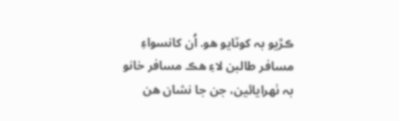ڪڙيو بہ کوٽايو هو. اُن کانسواءِ مسافر طالبن لاءِ هڪ مسافر خانو بہ ٺهرايائين، جن جا نشان هن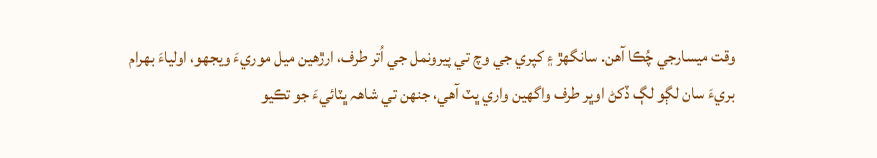وقت ميسارجي چُڪا آهن. سانگهڙ ۽ کپري جي وچ تي پيرونمل جي اُتر طرف، ارڙهين ميل موريءَ ويجهو، اولياءَ بھرام بريءَ سان لڳو لڳ ڏکڻ اوڀر طرف واگهين واري ڀٽ آهي، جنهن تي شاھہ ڀٽائيءَ جو تڪيو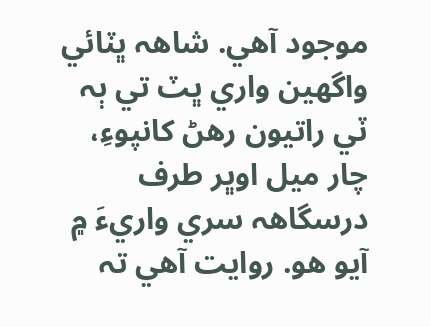موجود آهي. شاھہ ڀٽائي واگهين واري ڀٽ تي ٻہ ٽي راتيون رهڻ کانپوءِ، چار ميل اوڀر طرف درسگاھہ سري واريءَ ۾ آيو هو. روايت آهي تہ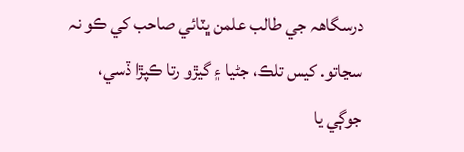درسگاھہ جي طالب علمن ڀٽائي صاحب کي ڪو نہ سڃاتو. کيس تلڪ، جڻيا ۽ گيڙو رتا ڪپڙا ڏسي، جوڳي يا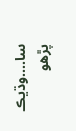سا....وڌيڪ پڙهو